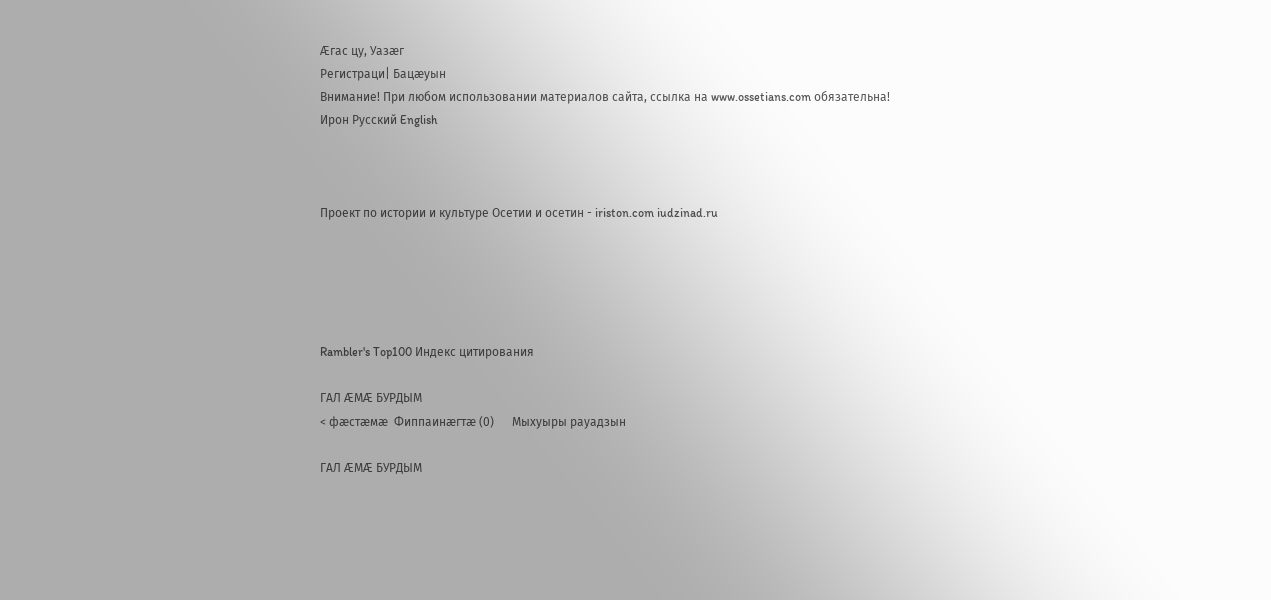Æгас цу, Уазæг
Регистраци| Бацæуын
Внимание! При любом использовании материалов сайта, ссылка на www.ossetians.com обязательна!
Ирон Русский English



Проект по истории и культуре Осетии и осетин - iriston.com iudzinad.ru





Rambler's Top100 Индекс цитирования

ГАЛ ÆМÆ БУРДЫМ
< фæстæмæ  Фиппаинæгтæ (0)      Мыхуыры рауадзын

ГАЛ ÆМÆ БУРДЫМ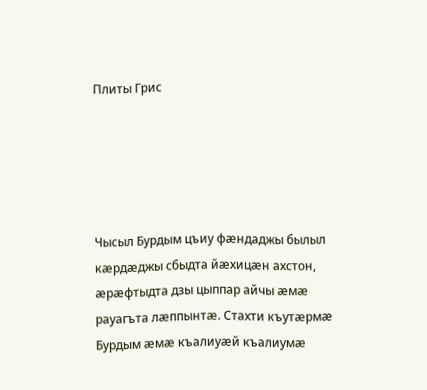Плиты Грис





Чысыл Бурдым цъиу фæндаджы былыл кæрдæджы сбыдта йæхицæн ахстон, æрæфтыдта дзы цыппар айчы æмæ рауагъта лæппынтæ. Стахти къутæрмæ Бурдым æмæ къалиуæй къалиумæ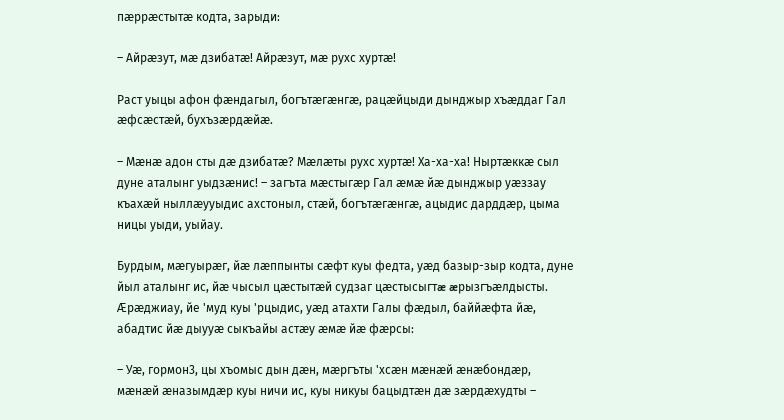пæррæстытæ кодта, зарыди:

– Айрæзут, мæ дзибатæ! Айрæзут, мæ рухс хуртæ!

Раст уыцы афон фæндагыл, богътæгæнгæ, рацæйцыди дынджыр хъæддаг Гал æфсæстæй, бухъзæрдæйæ.

– Мæнæ адон сты дæ дзибатæ? Мæлæты рухс хуртæ! Ха-ха-ха! Ныртæккæ сыл дуне аталынг уыдзæнис! – загъта мæстыгæр Гал æмæ йæ дынджыр уæззау къахæй ныллæууыдис ахстоныл, стæй, богътæгæнгæ, ацыдис дарддæр, цыма ницы уыди, уыйау.

Бурдым, мæгуырæг, йæ лæппынты сæфт куы федта, уæд базыр-зыр кодта, дуне йыл аталынг ис, йæ чысыл цæстытæй судзаг цæстысыгтæ æрызгъæлдысты. Æрæджиау, йе 'муд куы 'рцыдис, уæд атахти Галы фæдыл, баййæфта йæ, абадтис йæ дыууæ сыкъайы астæу æмæ йæ фæрсы:

– Уæ, гормон3, цы хъомыс дын дæн, мæргъты 'хсæн мæнæй æнæбондæр, мæнæй æназымдæр куы ничи ис, куы никуы бацыдтæн дæ зæрдæхудты –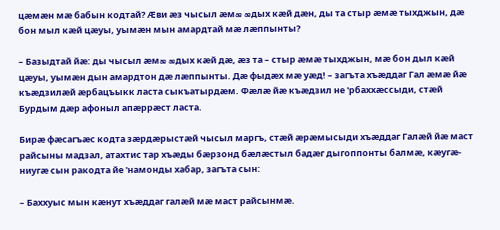цæмæн мæ бабын кодтай? Æви æз чысыл æмæ æдых кæй дæн, ды та стыр æмæ тыхджын, дæ бон мыл кæй цæуы, уымæн мын амардтай мæ лæппынты?

– Базыдтай йæ: ды чысыл æмæ æдых кæй дæ, æз та – стыр æмæ тыхджын, мæ бон дыл кæй цæуы, уымæн дын амардтон дæ лæппынты. Дæ фыдæх мæ уæд! – загъта хъæддаг Гал æмæ йæ къæдзилæй æрбацъыкк ласта сыкъатырдæм. Фæлæ йæ къæдзил не 'рбаххæссыди, стæй Бурдым дæр афоныл апæррæст ласта.

Бирæ фæсагъæс кодта зæрдæрыстæй чысыл маргъ, стæй æрæмысыди хъæддаг Галæй йæ маст райсыны мадзал, атахтис тар хъæды бæрзонд бæлæстыл бадæг дыгоппонты балмæ, кæугæ-ниугæ сын ракодта йе 'намонды хабар, загъта сын:

– Баххуыс мын кæнут хъæддаг галæй мæ маст райсынмæ.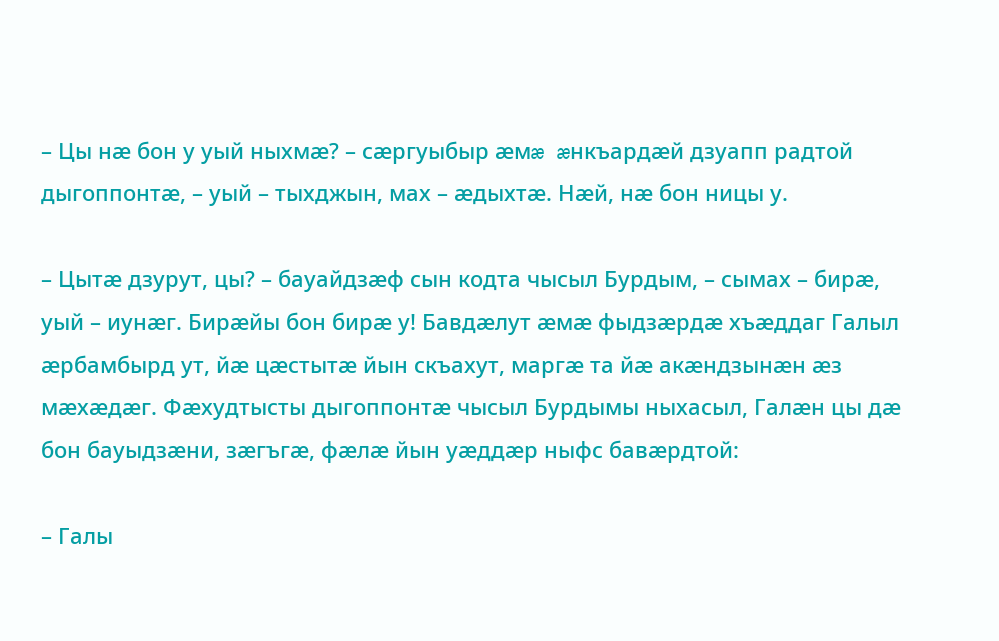– Цы нæ бон у уый ныхмæ? – сæргуыбыр æмæ æнкъардæй дзуапп радтой дыгоппонтæ, – уый – тыхджын, мах – æдыхтæ. Нæй, нæ бон ницы у.

– Цытæ дзурут, цы? – бауайдзæф сын кодта чысыл Бурдым, – сымах – бирæ, уый – иунæг. Бирæйы бон бирæ у! Бавдæлут æмæ фыдзæрдæ хъæддаг Галыл æрбамбырд ут, йæ цæстытæ йын скъахут, маргæ та йæ акæндзынæн æз мæхæдæг. Фæхудтысты дыгоппонтæ чысыл Бурдымы ныхасыл, Галæн цы дæ бон бауыдзæни, зæгъгæ, фæлæ йын уæддæр ныфс бавæрдтой:

– Галы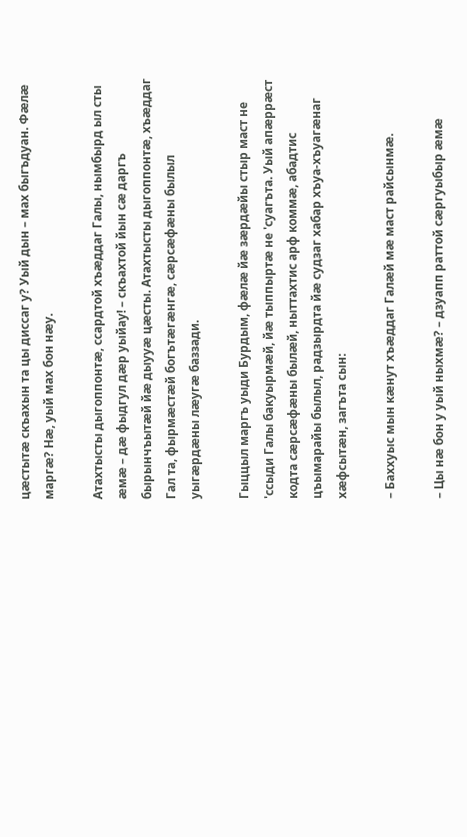цæстытæ скъахын та цы диссаг у? Уый дын – мах быгъдуан. Фæлæ маргæ? Нæ, уый мах бон нæу.

Атахтысты дыгоппонтæ, ссардтой хъæддаг Галы, нымбырд ыл сты æмæ – дæ фыдгул дæр уыйау! – скъахтой йын сæ даргъ бырынчъытæй йæ дыууæ цæсты. Атахтысты дыгоппонтæ, хъæддаг Гал та, фырмæстæй богътæгæнгæ, сæрсæфæны былыл уыгæрдæны лæугæ баззади.

Гыццыл маргъ уыди Бурдым, фæлæ йæ зæрдæйы стыр маст не 'ссыди Галы бакуырмæй, йæ тыппыртæ не 'суагъта. Уый апæррæст кодта сæрсæфæны былæй, ныттахтис арф коммæ, абадтис цъымарайы былыл, радзырдта йæ судзаг хабар хъуа-хъуагæнаг хæфсытæн, загъта сын:

– Баххуыс мын кæнут хъæддаг Галæй мæ маст райсынмæ.

– Цы нæ бон у уый ныхмæ? – дзуапп раттой сæргуыбыр æмæ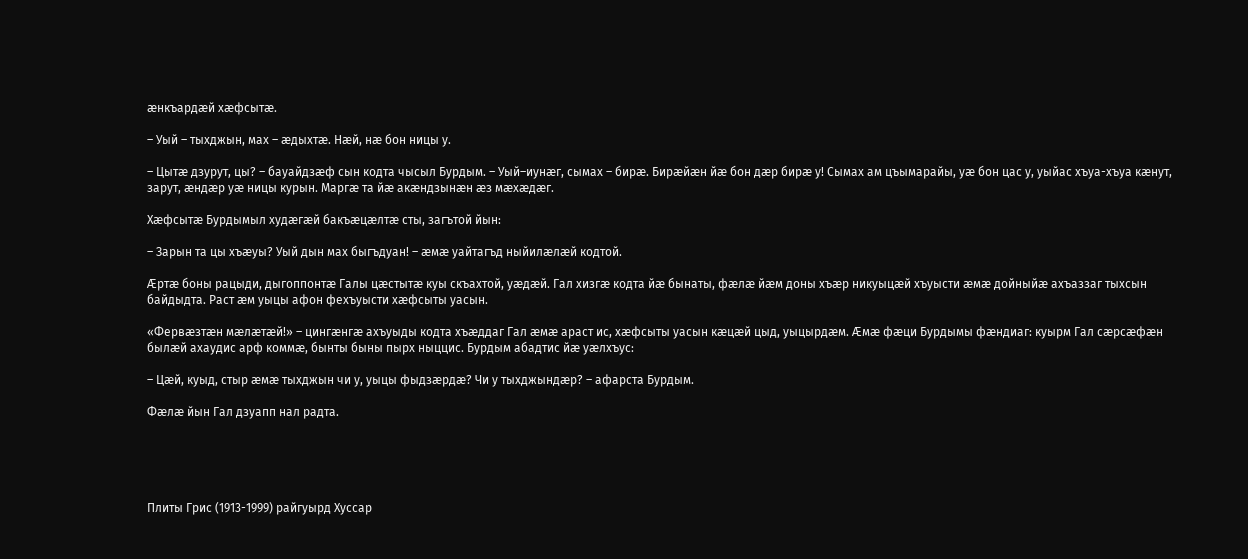æнкъардæй хæфсытæ.

– Уый – тыхджын, мах – æдыхтæ. Нæй, нæ бон ницы у.

– Цытæ дзурут, цы? – бауайдзæф сын кодта чысыл Бурдым. – Уый–иунæг, сымах – бирæ. Бирæйæн йæ бон дæр бирæ у! Сымах ам цъымарайы, уæ бон цас у, уыйас хъуа-хъуа кæнут, зарут, æндæр уæ ницы курын. Маргæ та йæ акæндзынæн æз мæхæдæг.

Хæфсытæ Бурдымыл худæгæй бакъæцæлтæ сты, загътой йын:

– Зарын та цы хъæуы? Уый дын мах быгъдуан! – æмæ уайтагъд ныйилæлæй кодтой.

Æртæ боны рацыди, дыгоппонтæ Галы цæстытæ куы скъахтой, уæдæй. Гал хизгæ кодта йæ бынаты, фæлæ йæм доны хъæр никуыцæй хъуысти æмæ дойныйæ ахъаззаг тыхсын байдыдта. Раст æм уыцы афон фехъуысти хæфсыты уасын.

«Фервæзтæн мæлæтæй!» – цингæнгæ ахъуыды кодта хъæддаг Гал æмæ араст ис, хæфсыты уасын кæцæй цыд, уыцырдæм. Æмæ фæци Бурдымы фæндиаг: куырм Гал сæрсæфæн былæй ахаудис арф коммæ, бынты быны пырх ныццис. Бурдым абадтис йæ уæлхъус:

– Цæй, куыд, стыр æмæ тыхджын чи у, уыцы фыдзæрдæ? Чи у тыхджындæр? – афарста Бурдым.

Фæлæ йын Гал дзуапп нал радта.





Плиты Грис (1913-1999) райгуырд Хуссар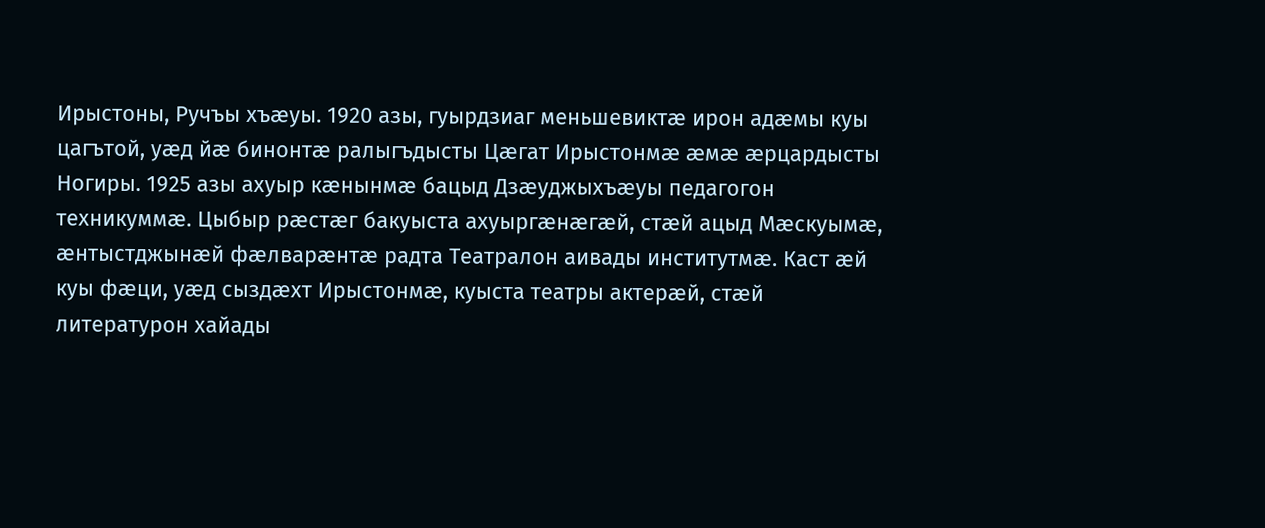Ирыстоны, Ручъы хъæуы. 1920 азы, гуырдзиаг меньшевиктæ ирон адæмы куы цагътой, уæд йæ бинонтæ ралыгъдысты Цæгат Ирыстонмæ æмæ æрцардысты Ногиры. 1925 азы ахуыр кæнынмæ бацыд Дзæуджыхъæуы педагогон техникуммæ. Цыбыр рæстæг бакуыста ахуыргæнæгæй, стæй ацыд Мæскуымæ, æнтыстджынæй фæлварæнтæ радта Театралон аивады институтмæ. Каст æй куы фæци, уæд сыздæхт Ирыстонмæ, куыста театры актерæй, стæй литературон хайады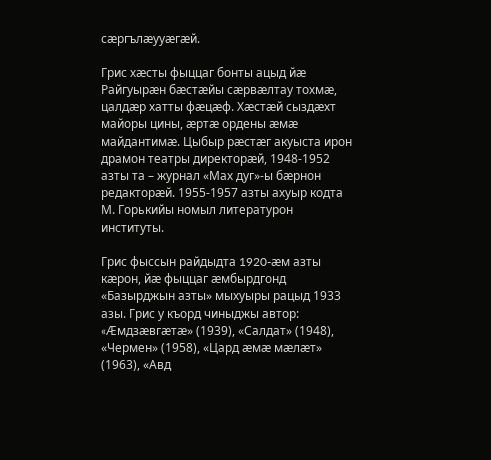сæргълæууæгæй.

Грис хæсты фыццаг бонты ацыд йæ Райгуырæн бæстæйы сæрвæлтау тохмæ, цалдæр хатты фæцæф. Хæстæй сыздæхт майоры цины, æртæ ордены æмæ майдантимæ. Цыбыр рæстæг акуыста ирон драмон театры директорæй, 1948-1952 азты та – журнал «Мах дуг»-ы бæрнон редакторæй. 1955-1957 азты ахуыр кодта М. Горькийы номыл литературон институты.

Грис фыссын райдыдта 1920-æм азты кæрон, йæ фыццаг æмбырдгонд «Базырджын азты» мыхуыры рацыд 1933 азы. Грис у къорд чиныджы автор: «Æмдзæвгæтæ» (1939), «Салдат» (1948), «Чермен» (1958), «Цард æмæ мæлæт» (1963), «Авд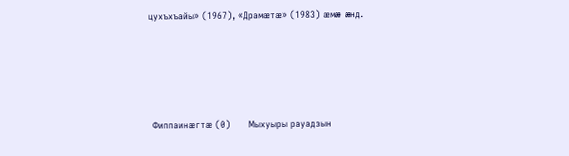цухъхъайы» (1967), «Драмæтæ» (1983) æмæ æнд.





 Фиппаинæгтæ (0)      Мыхуыры рауадзын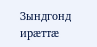Зындгонд ирæттæ